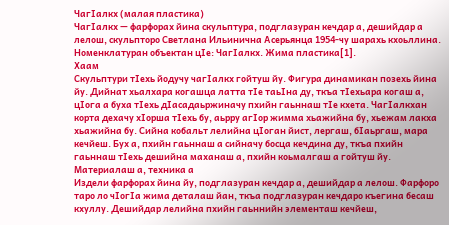ЧагIалкх (малая пластика)
ЧагIалкх — фарфорах йина скульптура, подглазуран кечдар а, дешийдар а лелош, скульпторо Светлана Ильинична Асерьянца 1954-чу шарахь кхоьллина. Номенклатуран объектан цӀе: ЧагIалкх. Жима пластика[1].
Хаам
Скульптури тӀехь йодучу чагIалкх гойтуш йу. Фигура динамикан позехь йина йу. Дийнат хьалхара когашца латта тӀе таьӀна ду, ткъа тӀехьара когаш а, цӀога а буха тӀехь дӀасадаьржиначу пхийн гаьннаш тӀе кхета. ЧагIалкхан корта дехачу хӀорша тӀехь бу, аьрру агӀор жимма хьажийна бу, хьежам лакха хьажийна бу. Сийна кобальт лелийна цӀоган йист, лергаш, бӀаьргаш, мара кечйеш. Бух а, пхийн гаьннаш а сийначу босца кечдина ду, ткъа пхийн гаьннаш тӀехь дешийна маханаш а, пхийн коьмалгаш а гойтуш йу.
Материалаш а, техника а
Издели фарфорах йина йу, подглазуран кечдар а, дешийдар а лелош. Фарфоро таро ло чӀогӀа жима деталаш йан, ткъа подглазуран кечдаро къегина бесаш кхуллу. Дешийдар лелийна пхийн гаьннийн элементаш кечйеш,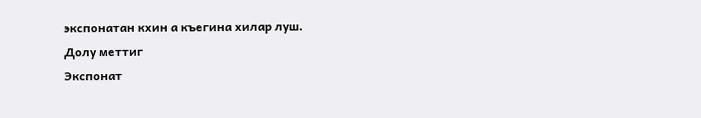экспонатан кхин а къегина хилар луш.
Долу меттиг
Экспонат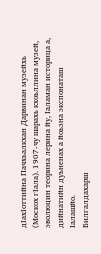дӀахӀоттийна Пачхьалкхан Дарвинан музейхь (Москох гӀала). 1907-чу шарахь кхоьллина музей, эволюцин теорина лерина йу, Ӏаламан историца а, дийнатийн дуьненах а йоьзна экспонаташ Ӏалашйо.
Билгалдахарш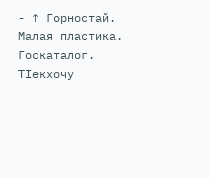- ↑ Горностай. Малая пластика. Госкаталог. ТӀекхочу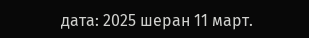дата: 2025 шеран 11 март.